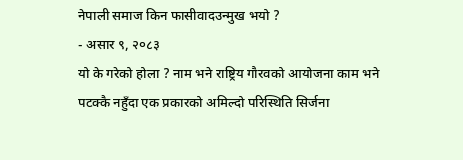नेपाली समाज किन फासीवादउन्मुख भयो ?
- असार ९, २०८३
यो के गरेको होला ? नाम भने राष्ट्रिय गौरवको आयोजना काम भने पटक्कै नहुँदा एक प्रकारको अमिल्दो परिस्थिति सिर्जना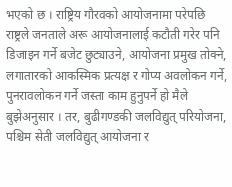भएको छ । राष्ट्रिय गौरवको आयोजनामा परेपछि राष्ट्रले जनताले अरू आयोजनालाई कटौती गरेर पनि डिजाइन गर्ने बजेट छुट्याउने, आयोजना प्रमुख तोक्ने, लगातारको आकस्मिक प्रत्यक्ष र गोप्य अवलोकन गर्ने, पुनरावलोकन गर्ने जस्ता काम हुनुपर्ने हो मैले बुझेअनुसार । तर, बुढीगण्डकी जलविद्युत् परियोजना, पश्चिम सेती जलविद्युत् आयोजना र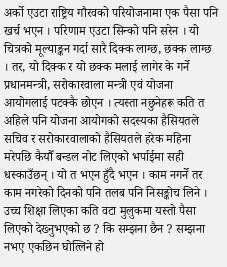अर्को एउटा राष्ट्रिय गौरवको परियोजनामा एक पैसा पनि खर्च भएन । परिणाम एउटा सिन्को पनि सरेन । यो चित्रको मूल्याङ्कन गर्दा सारै दिक्क लाग्छ, छक्क लाग्छ । तर, यो दिक्क र यो छक्क मलाई लागेर के गर्ने प्रधानमन्त्री, सरोकारवाला मन्त्री एवं योजना आयोगलाई पटक्कै छोएन । त्यस्ता नछुनेहरू कति त अहिले पनि योजना आयोगको सदस्यका हैसियतले सचिव र सरोकारवालाको हैसियतले हरेक महिना मरेपछि कैयौँ बन्डल नोट लिएको भर्पाईमा सही धस्काउँछन् । यो त भएन हुँदै भएन । काम नगर्ने तर काम नगरेको दिनको पनि तलब पनि निसङ्कोच लिने । उच्च शिक्षा लिएका कति वटा मुलुकमा यस्तो पैसा लिएको देख्नुभएको छ ? कि सम्झना छैन ? सम्झना नभए एकछिन घोत्लिने हो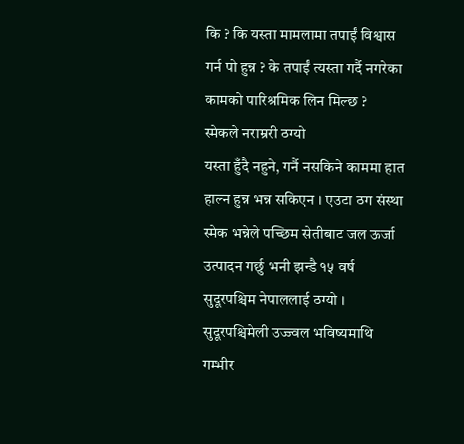कि ? कि यस्ता मामलामा तपाईं विश्वास गर्न पो हुन्न ? के तपाईं त्यस्ता गर्दै नगरेका कामको पारिश्रमिक लिन मिल्छ ?
स्मेकले नराम्ररी ठग्यो
यस्ता हुँदै नहुने, गर्नै नसकिने काममा हात हाल्न हुन्न भन्न सकिएन । एउटा ठग संस्था स्मेक भन्नेले पच्छिम सेतीबाट जल ऊर्जा उत्पादन गर्छु भनी झन्डै १५ वर्ष सुदूरपश्चिम नेपाललाई ठग्यो । सुदूरपश्चिमेली उज्ज्वल भविष्यमाथि गम्भीर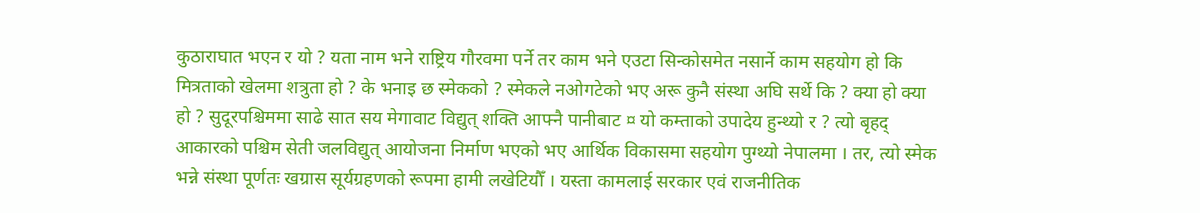कुठाराघात भएन र यो ? यता नाम भने राष्ट्रिय गौरवमा पर्ने तर काम भने एउटा सिन्कोसमेत नसार्ने काम सहयोग हो कि मित्रताको खेलमा शत्रुता हो ? के भनाइ छ स्मेकको ? स्मेकले नओगटेको भए अरू कुनै संस्था अघि सर्थे कि ? क्या हो क्या हो ? सुदूरपश्चिममा साढे सात सय मेगावाट विद्युत् शक्ति आफ्नै पानीबाट ¤ यो कम्ताको उपादेय हुन्थ्यो र ? त्यो बृहद् आकारको पश्चिम सेती जलविद्युत् आयोजना निर्माण भएको भए आर्थिक विकासमा सहयोग पुग्थ्यो नेपालमा । तर, त्यो स्मेक भन्ने संस्था पूर्णतः खग्रास सूर्यग्रहणको रूपमा हामी लखेटियौँ । यस्ता कामलाई सरकार एवं राजनीतिक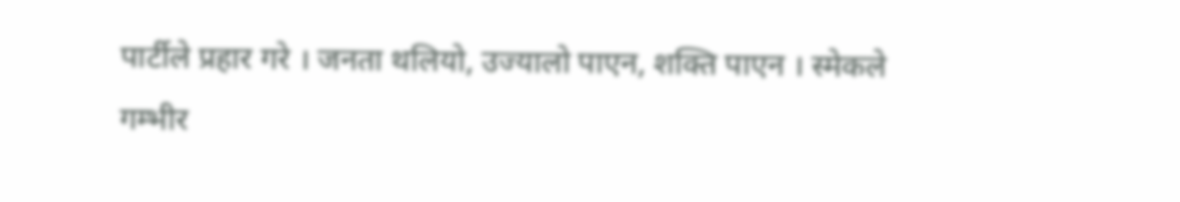पार्टीले प्रहार गरे । जनता थलियो, उज्यालो पाएन, शक्ति पाएन । स्मेकले गम्भीर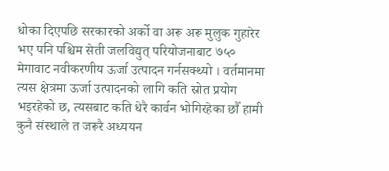धोका दिएपछि सरकारको अर्को वा अरू अरू मुलुक गुहारेर भए पनि पश्चिम सेती जलविद्युत् परियोजनाबाट ७५० मेगावाट नवीकरणीय ऊर्जा उत्पादन गर्नसक्थ्यो । वर्तमानमा त्यस क्षेत्रमा ऊर्जा उत्पादनको लागि कति स्रोत प्रयोग भइरहेको छ, त्यसबाट कति धेरै कार्वन भोगिरहेका छौँ हामी कुनै संस्थाले त जरूरै अध्ययन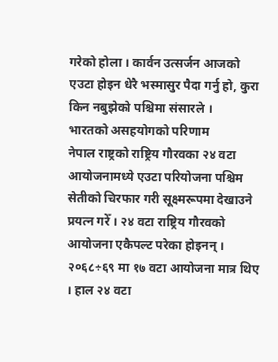गरेको होला । कार्वन उत्सर्जन आजको एउटा होइन धेरै भस्मासुर पैदा गर्नु हो, कुरा किन नबुझेको पश्चिमा संसारले ।
भारतको असहयोगको परिणाम
नेपाल राष्ट्रको राष्ट्रिय गौरवका २४ वटा आयोजनामध्ये एउटा परियोजना पश्चिम सेतीको चिरफार गरी सूक्ष्मरूपमा देखाउने प्रयत्न गरेँ । २४ वटा राष्ट्रिय गौरवको आयोजना एकैपल्ट परेका होइनन् । २०६८÷६९ मा १७ वटा आयोजना मात्र थिए । हाल २४ वटा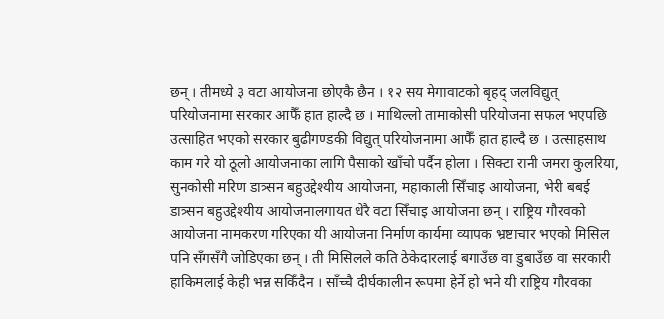छन् । तीमध्ये ३ वटा आयोजना छोएकै छैन । १२ सय मेगावाटको बृहद् जलविद्युत् परियोजनामा सरकार आफैँ हात हाल्दै छ । माथिल्लो तामाकोसी परियोजना सफल भएपछि उत्साहित भएको सरकार बुढीगण्डकी विद्युत् परियोजनामा आफैँ हात हाल्दै छ । उत्साहसाथ काम गरे यो ठूलो आयोजनाका लागि पैसाको खाँचो पर्दैन होला । सिक्टा रानी जमरा कुलरिया, सुनकोसी मरिण डात्र्सन बहुउद्देश्यीय आयोजना, महाकाली सिँचाइ आयोजना, भेरी बबई डात्र्सन बहुउद्देश्यीय आयोजनालगायत धेरै वटा सिँचाइ आयोजना छन् । राष्ट्रिय गौरवको आयोजना नामकरण गरिएका यी आयोजना निर्माण कार्यमा व्यापक भ्रष्टाचार भएको मिसिल पनि सँगसँगै जोडिएका छन् । ती मिसिलले कति ठेकेदारलाई बगाउँछ वा डुबाउँछ वा सरकारी हाकिमलाई केही भन्न सकिँदैन । साँच्चै दीर्घकालीन रूपमा हेर्ने हो भने यी राष्ट्रिय गौरवका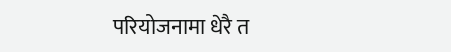परियोजनामा धेरै त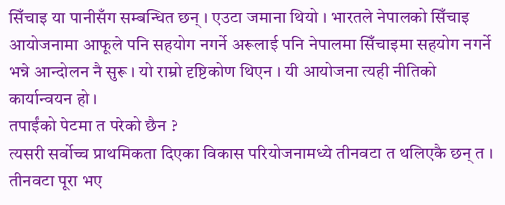सिँचाइ या पानीसँग सम्बन्धित छन् । एउटा जमाना थियो । भारतले नेपालको सिँचाइ आयोजनामा आफूले पनि सहयोग नगर्ने अरूलाई पनि नेपालमा सिँचाइमा सहयोग नगर्ने भन्ने आन्दोलन नै सुरू । यो राम्रो दृष्टिकोण थिएन । यी आयोजना त्यही नीतिको कार्यान्वयन हो ।
तपाईंको पेटमा त परेको छैन ?
त्यसरी सर्वोच्च प्राथमिकता दिएका विकास परियोजनामध्ये तीनवटा त थलिएकै छन् त । तीनवटा पूरा भए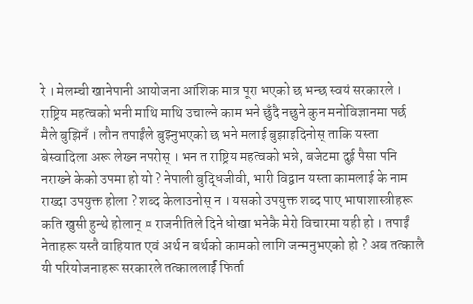रे । मेलम्ची खानेपानी आयोजना आंशिक मात्र पूरा भएको छ भन्छ स्वयं सरकारले । राष्ट्रिय महत्वको भनी माथि माथि उचाल्ने काम भने छुँदै नछुने कुन मनोविज्ञानमा पर्छ मैले बुझिनँ । लौन तपाईंले बुझ्नुभएको छ भने मलाई बुझाइदिनोस् ताकि यस्ता बेस्वादिला अरू लेख्न नपरोस् । भन त राष्ट्रिय महत्वको भन्ने, बजेटमा दुई पैसा पनि नराख्ने केको उपमा हो यो ? नेपाली बुद्धिजीवी, भारी विद्वान यस्ता कामलाई के नाम राख्दा उपयुक्त होला ? शब्द केलाउनोस् न । यसको उपयुक्त शब्द पाए भाषाशास्त्रीहरू कति खुसी हुन्थे होलान् ¤ राजनीतिले दिने धोखा भनेकै मेरो विचारमा यही हो । तपाईं नेताहरू यस्तै वाहियात एवं अर्थ न बर्थको कामको लागि जन्मनुभएको हो ? अब तत्कालै यी परियोजनाहरू सरकारले तत्काललार्ई फिर्ता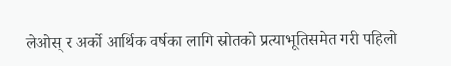लेओस् र अर्को आर्थिक वर्षका लागि स्रोतको प्रत्याभूतिसमेत गरी पहिलो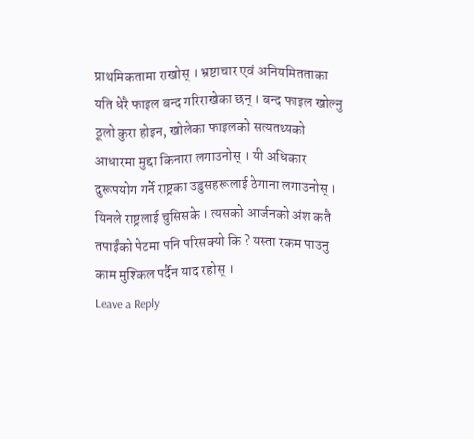प्राथमिकतामा राखोस् । भ्रष्टाचार एवं अनियमितताका यति धेरै फाइल बन्द गरिराखेका छन् । बन्द फाइल खोल्नु ठूलो कुरा होइन, खोलेका फाइलको सत्यतथ्यको आधारमा मुद्दा किनारा लगाउनोस् । यी अधिकार दुरूपयोग गर्ने राष्ट्रका उडुसहरूलाई ठेगाना लगाउनोस् । यिनले राष्ट्रलाई चुसिसके । त्यसको आर्जनको अंश कतै तपाईंको पेटमा पनि परिसक्यो कि ? यस्ता रकम पाउनु काम मुश्किल पर्दैन याद रहोस् ।
Leave a Reply